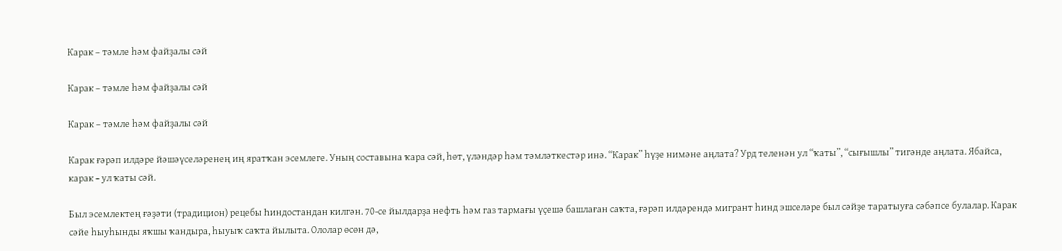Карак – тәмле һәм файҙалы сәй

Карак – тәмле һәм файҙалы сәй

Карак – тәмле һәм файҙалы сәй

Карак ғәрәп илдәре йәшәүселәренең иң яратҡан эсемлеге. Уның составына ҡара сәй, һөт, үләндәр һәм тәмләткестәр инә. “Карак” һүҙе нимәне аңлата? Урд теленән ул “ҡаты”, “сығышлы” тигәнде аңлата. Ябайса, карак − ул ҡаты сәй.

Был эсемлектең ғәҙәти (традицион) рецебы Һиндостандан килгән. 70-се йылдарҙа нефть һәм газ тармағы үҫешә башлаған саҡта, ғәрәп илдәрендә мигрант һинд эшселәре был сәйҙе таратыуға сәбәпсе булалар. Карак сәйе һыуһынды яҡшы ҡандыра, һыуыҡ саҡта йылыта. Ололар өсөн дә,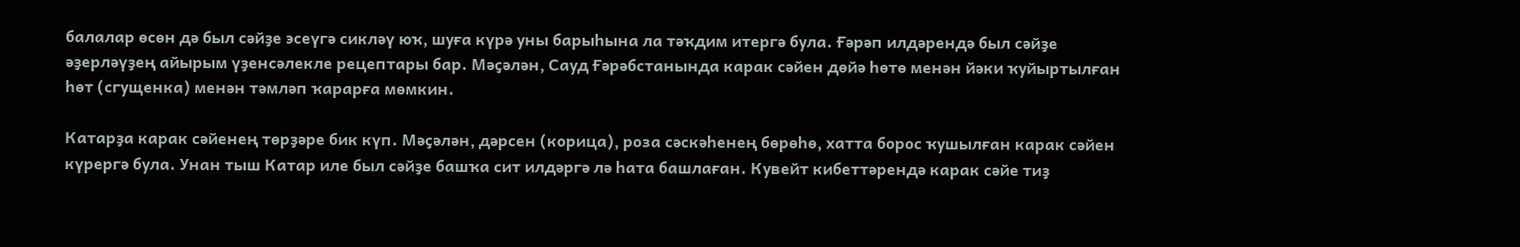балалар өсөн дә был сәйҙе эсеүгә сикләү юҡ, шуға күрә уны барыһына ла тәҡдим итергә була. Ғәрәп илдәрендә был сәйҙе әҙерләүҙең айырым үҙенсәлекле рецептары бар. Мәҫәлән, Сауд Ғәрәбстанында карак сәйен дөйә һөтө менән йәки ҡуйыртылған һөт (сгущенка) менән тәмләп ҡарарға мөмкин.

Катарҙа карак сәйенең төрҙәре бик күп. Мәҫәлән, дәрсен (корица), роза сәскәһенең бөрөһө, хатта борос ҡушылған карак сәйен күрергә була. Унан тыш Катар иле был сәйҙе башҡа сит илдәргә лә һата башлаған. Кувейт кибеттәрендә карак сәйе тиҙ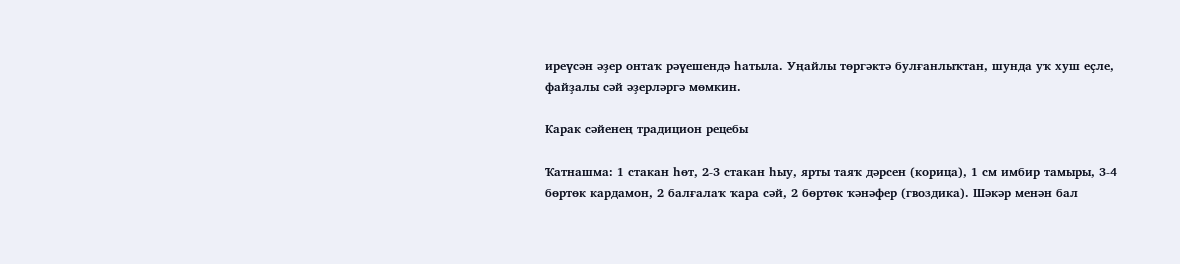иреүсән әҙер онтаҡ рәүешендә һатыла. Уңайлы төргәктә булғанлыҡтан, шунда уҡ хуш еҫле, файҙалы сәй әҙерләргә мөмкин.

Карак сәйенең традицион рецебы

Ҡатнашма: 1 стакан һөт, 2-3 стакан һыу, ярты таяҡ дәрсен (корица), 1 см имбир тамыры, 3-4 бөртөк кардамон, 2 балғалаҡ ҡара сәй, 2 бөртөк ҡәнәфер (гвоздика). Шәкәр менән бал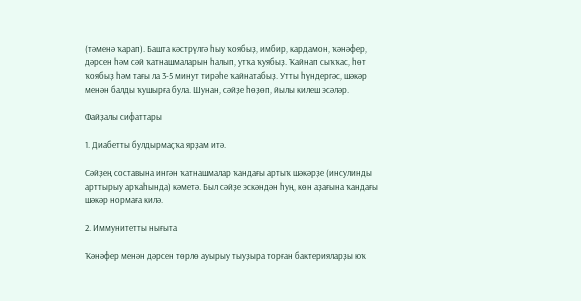(тәменә ҡарап). Башта кәстрүлгә һыу ҡоябыҙ, имбир, кардамон, ҡәнәфер, дәрсен һәм сәй ҡатнашмаларын һалып, утҡа ҡуябыҙ. Ҡайнап сыҡҡас, һөт ҡоябыҙ һәм тағы ла 3-5 минут тирәһе ҡайнатабыҙ. Утты һүндергәс, шәкәр менән балды ҡушырға була. Шунан, сәйҙе һөҙөп, йылы килеш эсәләр.

Файҙалы сифаттары

1. Диабетты булдырмаҫҡа ярҙам итә.

Сәйҙең составына ингән ҡатнашмалар ҡандағы артыҡ шәкәрҙе (инсулинды арттырыу арҡаһында) кәметә. Был сәйҙе эскәндән һуң, көн аҙағына ҡандағы шәкәр нормаға килә.

2. Иммунитетты нығыта

Ҡәнәфер менән дәрсен төрлө ауырыу тыуҙыра торған бактерияларҙы юҡ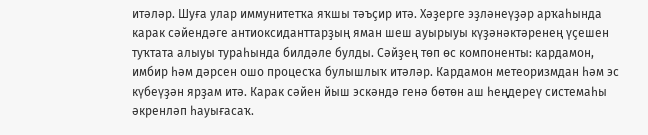итәләр. Шуға улар иммунитетҡа яҡшы тәъҫир итә. Хәҙерге эҙләнеүҙәр арҡаһында карак сәйендәге антиоксиданттарҙың яман шеш ауырыуы күҙәнәктәренең үҫешен туҡтата алыуы тураһында билдәле булды. Сәйҙең төп өс компоненты: кардамон, имбир һәм дәрсен ошо процесҡа булышлыҡ итәләр. Кардамон метеоризмдан һәм эс күбеүҙән ярҙам итә. Карак сәйен йыш эскәндә генә бөтөн аш һеңдереү системаһы әкренләп һауығасаҡ.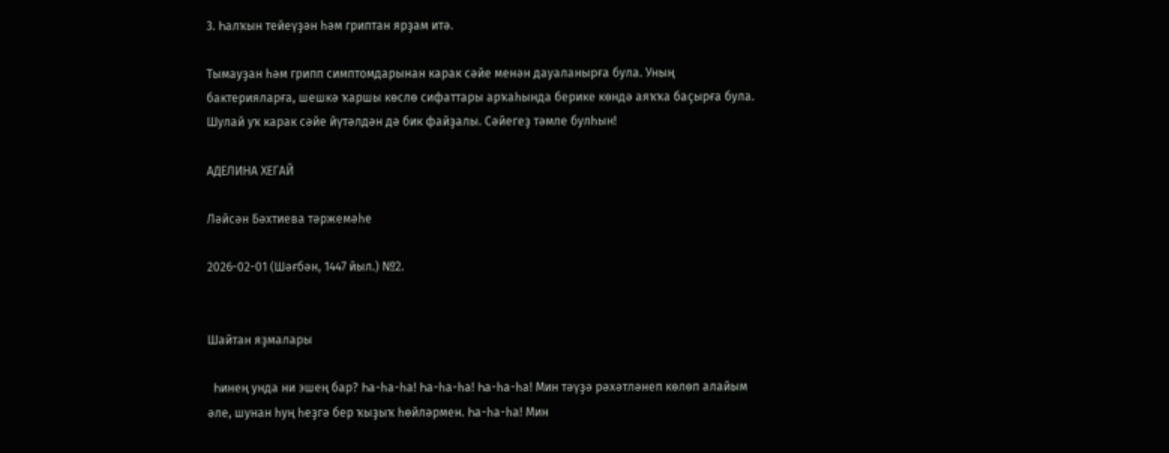3. Һалҡын тейеүҙән һәм гриптан ярҙам итә.

Тымауҙан һәм грипп симптомдарынан карак сәйе менән дауаланырға була. Уның бактерияларға, шешкә ҡаршы көслө сифаттары арҡаһында берике көндә аяҡҡа баҫырға була. Шулай уҡ карак сәйе йүтәлдән дә бик файҙалы. Сәйегеҙ тәмле булһын!

АДЕЛИНА ХЕГАЙ

Ләйсән Бәхтиева тәржемәһе

2026-02-01 (Шәғбән, 1447 йыл.) №2.


Шайтан яҙмалары

  Һинең унда ни эшең бар? Һа-һа-һа! Һа-һа-һа! Һа-һа-һа! Мин тәүҙә рәхәтләнеп көлөп алайым әле, шунан һуң һеҙгә бер ҡыҙыҡ һөйләрмен. Һа-һа-һа! Мин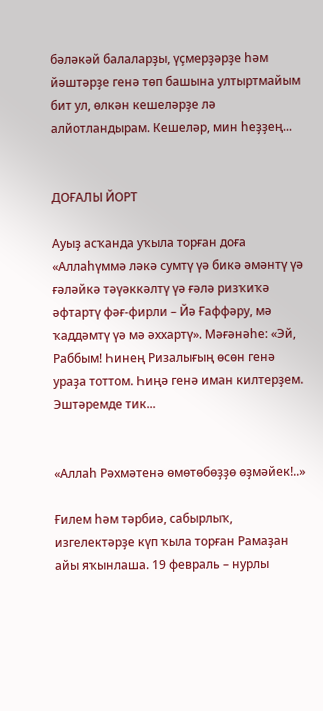бәләкәй балаларҙы, үҫмерҙәрҙе һәм йәштәрҙе генә төп башына ултыртмайым бит ул, өлкән кешеләрҙе лә алйотландырам. Кешеләр, мин һеҙҙең...


ДОҒАЛЫ ЙОРТ

Ауыҙ асҡанда уҡыла торған доға «Аллаһүммә ләкә сумтү үә бикә әмәнтү үә ғәләйкә тәүәккәлтү үә ғәлә ризҡиҡә әфтартү фәғ-фирли – Йә Ғаффәру, мә ҡаддәмтү үә мә әххартү». Мәғәнәһе: «Эй, Раббым! Һинең Ризалығың өсөн генә ураҙа тоттом. Һиңә генә иман килтерҙем. Эштәремде тик...


«Аллаһ Рәхмәтенә өмөтөбөҙҙө өҙмәйек!..»

Ғилем һәм тәрбиә, сабырлыҡ, изгелектәрҙе күп ҡыла торған Рамаҙан айы яҡынлаша. 19 февраль – нурлы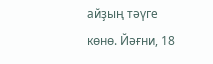айҙың тәүге көнө. Йәғни, 18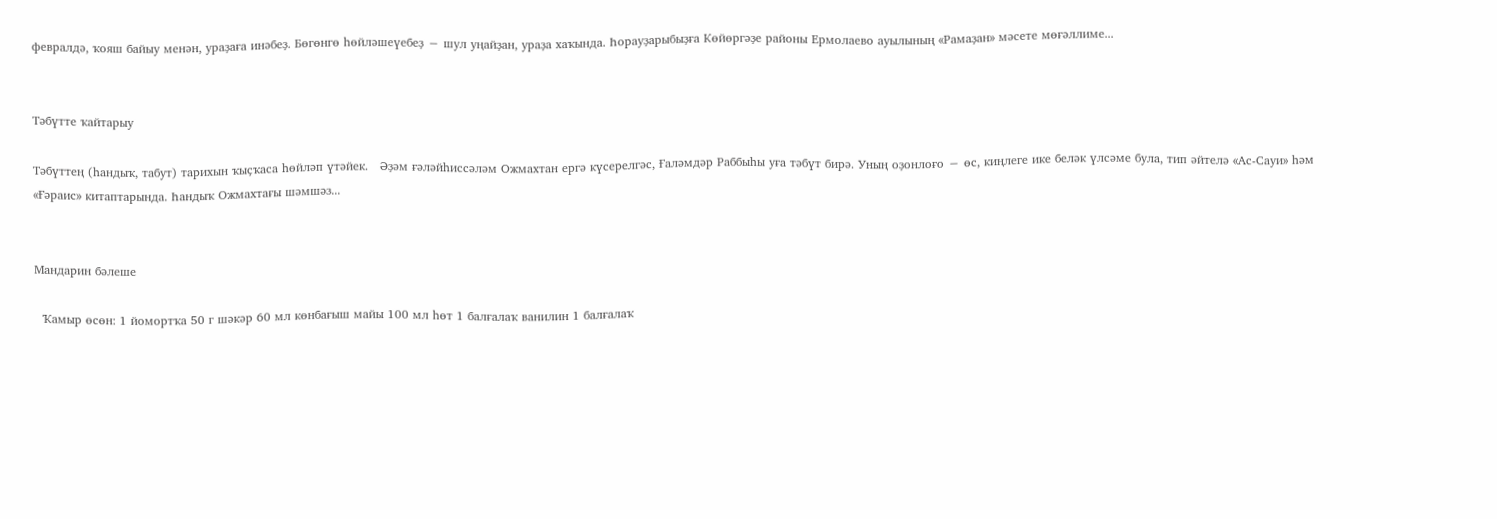февралдә, ҡояш байыу менән, ураҙаға инәбеҙ. Бөгөнгө һөйләшеүебеҙ − шул уңайҙан, ураҙа хаҡында. Һорауҙарыбыҙға Көйөргәҙе районы Ермолаево ауылының «Рамаҙан» мәсете мөғәллиме...


Тәбүтте ҡайтарыу

Тәбүттең (һандыҡ, табут) тарихын ҡыҫҡаса һөйләп үтәйек.   Әҙәм ғәләйһиссәләм Ожмахтан ергә күсерелгәс, Ғаләмдәр Раббыһы уға тәбүт бирә. Уның оҙонлоғо − өс, киңлеге ике беләк үлсәме була, тип әйтелә «Ас-Сауи» һәм «Ғәраис» китаптарында. Һандыҡ Ожмахтағы шәмшәз...


Мандарин бәлеше

  Ҡамыр өсөн: 1 йомортҡа 50 г шәкәр 60 мл көнбағыш майы 100 мл һөт 1 балғалаҡ ванилин 1 балғалаҡ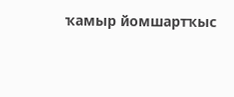ҡамыр йомшартҡыс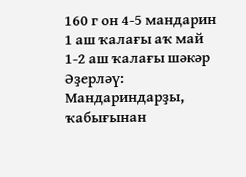160 г он 4-5 мандарин 1 аш ҡалағы аҡ май 1-2 аш ҡалағы шәкәр   Әҙерләү: Мандариндарҙы, ҡабығынан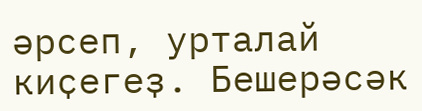әрсеп, урталай киҫегеҙ. Бешерәсәк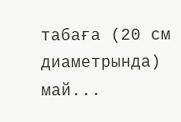табаға (20 см диаметрында) май...